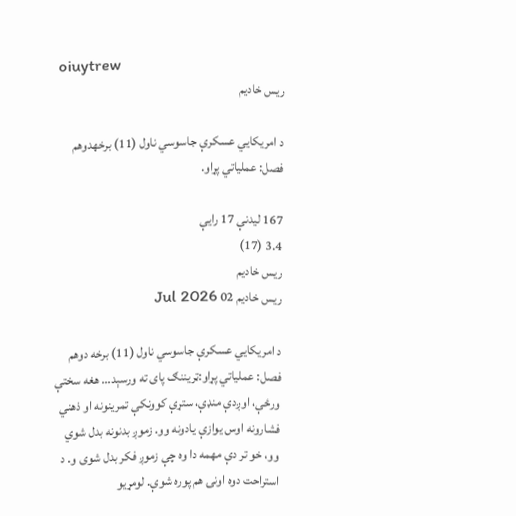oiuytrew
ریس خادیم

د امریکایي عسکرې جاسوسي ناول (11) برخهدوهم فصل: عملیاتي پړاو.

167 لیدنې 17 رایې
3.4 (17)
ریس خادیم
ریس خادیم 02 Jul 2026

د امریکایي عسکرې جاسوسي ناول (11) برخه دوهم فصل: عملیاتي پړاو:ټریننګ پای ته ورسېد… هغه سختې ورځې، اوږدې منډې، ستړې کوونکې تمرینونه او ذهني فشارونه اوس یوازې یادونه وو. زموږ بدنونه بدل شوي وو، خو تر دې مهمه دا وه چې زموږ فکر بدل شوی و. د استراحت دوه اونۍ هم پوره شوې. لومړیو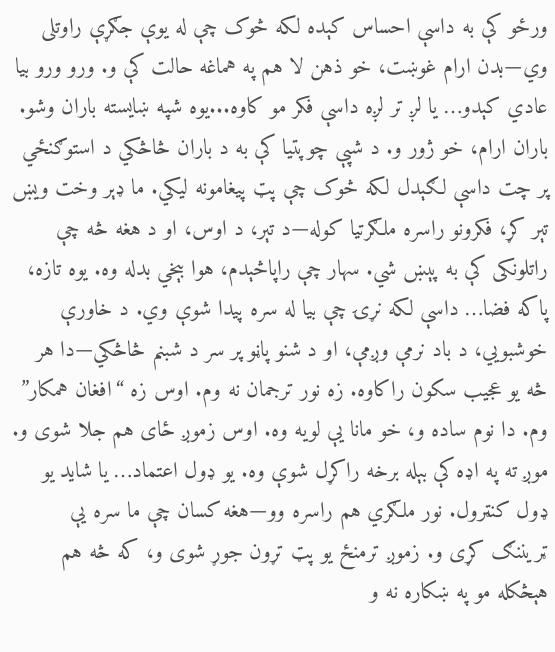ورځو کې به داسې احساس کېده لکه څوک چې له یوې جګړې راوتلی وي—بدن ارام غوښت، خو ذهن لا هم په هماغه حالت کې و. ورو ورو بیا عادي کېدو… یا لږ تر لږه داسې فکر مو کاوه...یوه شپه ښایسته باران وشو. باران ارام، خو ژور و. د شپې چوپتیا کې به د باران څاڅکي د استوګنځي پر چت داسې لګېدل لکه څوک چې پټ پیغامونه لیکي. ما ډېر وخت ویښ تېر کړ، فکرونو راسره ملګرتیا کوله—د تېر، د اوس، او د هغه څه چې راتلونکی کې به پېښ شي. سهار چې راپاڅېدم، هوا بېخي بدله وه. یوه تازه، پاکه فضا… داسې لکه نړۍ چې بیا له سره پیدا شوې وي. د خاورې خوشبويي، د باد نرمې وږمې، او د شنو پاڼو پر سر د شبنم څاڅکي—دا هر څه یو عجیب سکون راکاوه. زه نور ترجمان نه وم. اوس زه “افغان همکار” وم. دا نوم ساده و، خو مانا یې لویه وه. اوس زموږ ځای هم جلا شوی و. موږ ته په اډه کې بېله برخه راکړل شوې وه. یو ډول اعتماد… یا شاید یو ډول کنټرول. نور ملګري هم راسره وو—هغه کسان چې ما سره یې ټریننګ کړی و. زموږ ترمنځ یو پټ تړون جوړ شوی و، که څه هم هېڅکله مو په ښکاره نه و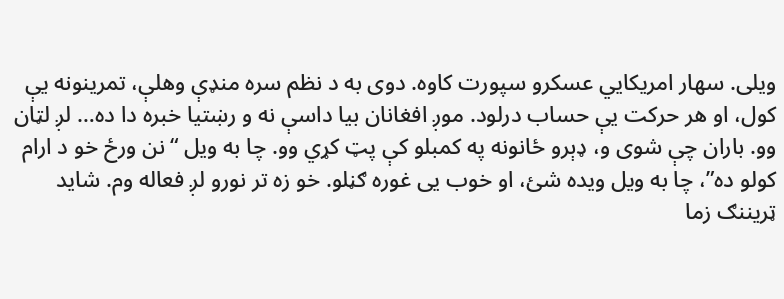ویلی. سهار امریکایي عسکرو سپورت کاوه. دوی به د نظم سره منډې وهلې، تمرینونه یې کول، او هر حرکت یې حساب درلود. موږ افغانان بیا داسې نه و رښتیا خبره دا ده… لږ لټان وو. باران چې شوی و، ډېرو ځانونه په کمبلو کې پټ کړي وو. چا به ویل “نن ورځ خو د ارام کولو ده”، چا به ویل ویده شئ، او خوب یی غوره ګڼلو. خو زه تر نورو لږ فعاله وم. شاید ټریننګ زما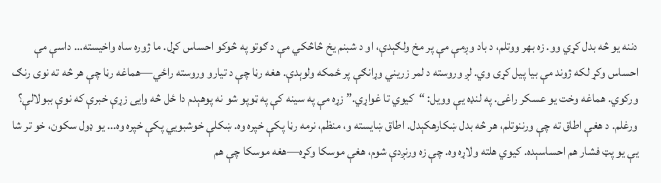دننه یو څه بدل کړي وو. زه بهر ووتلم، د باد وږمې مې پر مخ ولګېدې، او د شبنم یخ څاڅکي مې د ګوتو په څوکو احساس کړل. ما ژوره ساه واخیسته… داسې مې احساس وکړ لکه ژوند مې بیا پیل کړی وي. لږ وروسته د لمر زریني وړانګې پر ځمکه ولوېدې. هغه رڼا چې د تیارو وروسته راځي—هماغه رڼا چې هر څه ته نوی رنګ ورکوي. هماغه وخت یو عسکر راغی. په لنډه یې وویل: “کیوي تا غواړي.” زړه مې په سینه کې په ټوپو شو نه پوهېدم دا ځل څه وایی زړې خبرې که نوې ببولالې؟ ورغلم. د هغې اطاق ته چې ورننوتلم، هر څه بدل ښکارهکېدل. اطاق ښایسته و، منظم، نرمه رڼا پکې خپره وه. ښکلې خوشبویي پکې خپره وه... یو ډول سکون، خو تر شا یې یو پټ فشار هم احساسېده. کیوي هلته ولاړه وه. چې زه ورنږدې شوم، هغې موسکا وکړه—هغه موسکا چې هم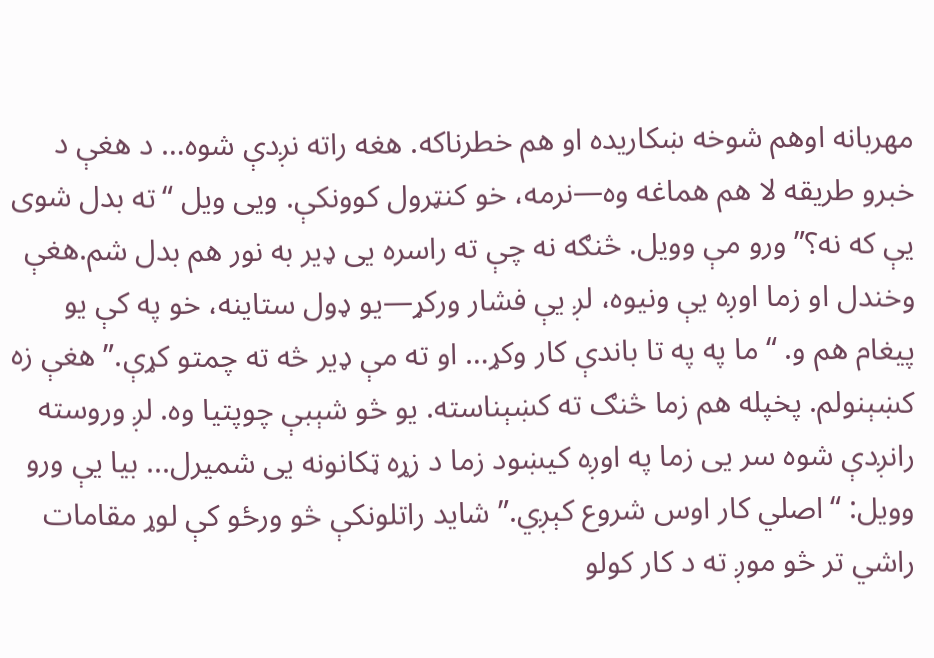مهربانه اوهم شوخه ښکاريده او هم خطرناکه. هغه راته نږدې شوه… د هغې د خبرو طریقه لا هم هماغه وه—نرمه، خو کنټرول کوونکې. ویی ویل “ته بدل شوی یې که نه؟” ورو مې وویل. څنګه نه چې ته راسره یی ډیر به نور هم بدل شم.هغې وخندل او زما اوږه یې ونیوه، لږ یې فشار ورکړ—یو ډول ستاینه، خو په کې یو پیغام هم و. “ما په په تا باندې کار وکړ… او ته مې ډیر څه ته چمتو کړې.” هغې زه کښېنولم. پخپله هم زما څنګ ته کښېناسته. یو څو شېبې چوپتیا وه. لږ وروسته رانږدې شوه سر یی زما په اوږه کیښود زما د زړه ټکانونه یی شمیرل... بیا یې ورو وویل: “اصلي کار اوس شروع کېږي.” شاید راتلونکې څو ورځو کې لوړ مقامات راشي تر څو موږ ته د کار کولو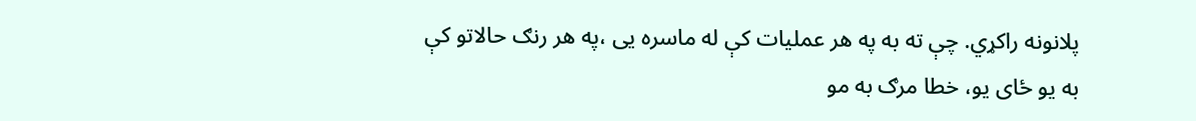پلانونه راکړي. چې ته به په هر عملیات کې له ماسره یی ،په هر رنګ حالاتو کې به یو ځای یو، خطا مرګ به مو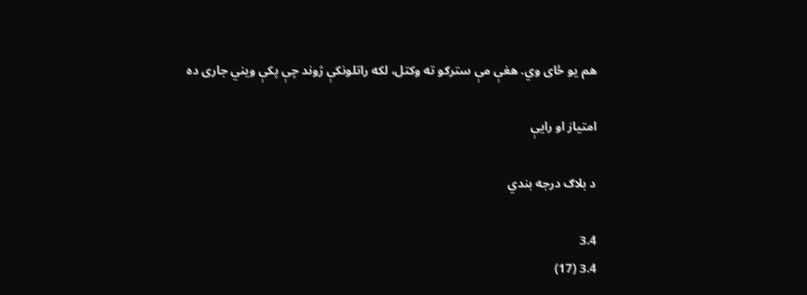هم یو ځای وي. هغې مې سترګو ته وکتل، لکه راتلونکې ژوند چې پکې ویني جاری ده

امتیاز او رایې

د بلاګ درجه بندي

3.4
3.4 (17)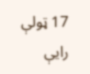17 ټولې رایې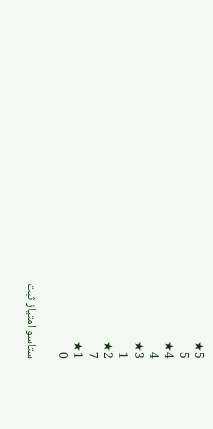5★
5
4★
4
3★
1
2★
7
1★
0

ستاسو امتیاز ثبت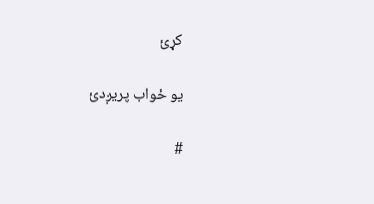کړئ

یو ځواب پریږدئ

#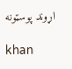اړوند پوسټونه

khan